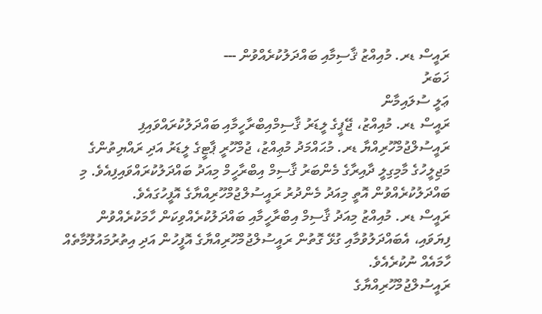ރައީސް ޑރ. މުއިއްޒު ޤާސިމާއި ބައްދަލުކުރެއްވުން ---
ޚަބަރު
ޢަލީ ސުލައިމާން
ރައީސް ޑރ. މުއިއްޒު، ޖޭޕީގެ ލީޑަރު ޤާސިމްއިބްރާހީމާއި ބައްދަލުކުރައްވައިފި
ރައީސުލްޖުމްހޫރިއްޔާ ޑރ. މުޙައްމަދު މުޢިއްޒު، ޖުމްހޫރީ ޕާޓީގެ ލީޑަރު އަދި ރައްޔިތުންގެ މަޖިލީހުގެ މާމިގިލީ ދާއިރާގެ މެންބަރު ޤާސިމް އިބްރާހީމް މިއަދު ބައްދަލުކުރައްވައިފިއެވެ. މި ބައްދަލުކުރެއްވުން އޮތީ މިއަދު މެންދުރު ރައީސުލްޖުމްހޫރިއްޔާގެ އޮފީހުގައެވެ.
ރައީސް ޑރ. މުއިއްޒު މިއަދު ޤާސިމް އިބްރާހީމާއި ބައްދަލުކުރެއްވިކަން ހާމަކުރެއްވުން ފިޔަވައި، އެބައްދަލުވުމާއި ގުޅޭ ގޮތުން ރައީސުލްޖުމްހޫރިއްޔާގެ އޮފީހުން އަދި އިތުރުމައުލޫމާތެއް ހާމައެއް ނުކުރެއެވެ.
ރައީސުލްޖުމްހޫރިއްޔާގެ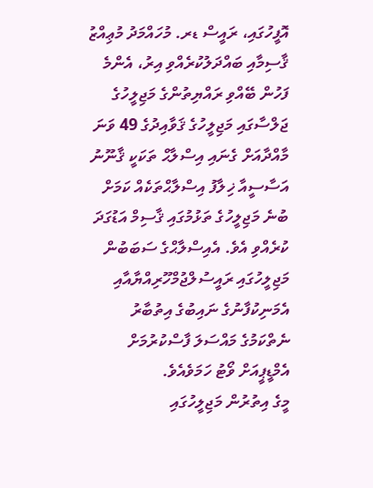އޮފީހުގައި، ރައީސް ޑރ. މުހައްމަދު މުޢިއްޒު ޤާސިމާއި ބައްދަލުކުރެއްވި އިރު، އެންމެ ފަހުން ބޭއްވި ރައްޔިތުންގެ މަޖިލީހުގެ ޖަލްސާގައި މަޖިލީހުގެ ޤަވާއިދުގެ 49 ވަނަ މާއްދާއަށް ގެނައި އިސްލާޙް ތަކަކީ ޤާނޫނު އަސާސީއާ ޚިލާފު އިސްލާޙްތަކެއް ކަމަށް ބުނެ މަޖިލީހުގެ ތަޅުމުގައި ޤާސިމް އަޑުގަދަ ކުރެއްވި އެވެ. އެއިސްލާޙްގެ ސަބަބުން މަޖިލީހުގައި ރައީސުލްޖުމްހޫރިއްޔާއާއި އެމަނިކުފާނުގެ ނައިބުގެ އިތުބާރު ނެތްކަމުގެ މައްސަލަ ފާސްކުރުމަށް އެމްޑީޕީއަށް ވޯޓު ހަމަވެއެވެ.
މީގެ އިތުރުން މަޖިލީހުގައި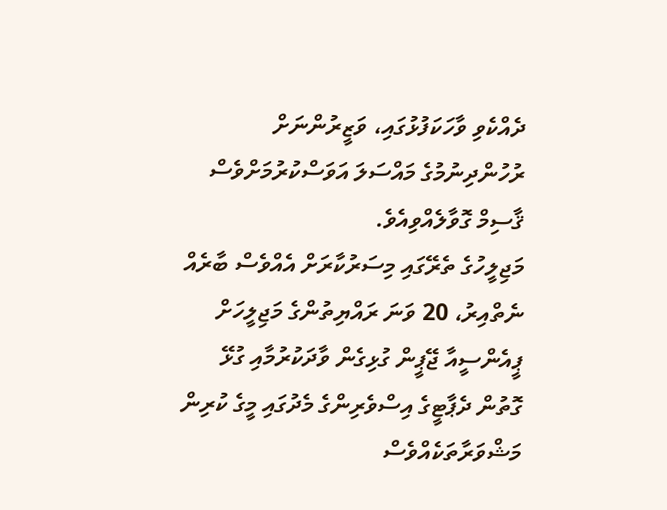ދެއްކެވި ވާހަކަފުޅުގައި، ވަޒީރުންނަށް ރުހުންދިނުމުގެ މައްސަލަ އަވަސްކުރުމަށްވެސް ޤާސިމް ގޮވާލެއްވިއެވެ.
މަޖިލީހުގެ ތެރޭގައި މިސަރުކާރަށް އެއްވެސް ބާރެއް ނެތްއިރު، 20 ވަނަ ރައްޔިތުންގެ މަޖިލީހަށް ޕީއެންސީއާ ޖޭޕީން ގުޅިގެން ވާދަކުރުމާއި ގުޅޭ ގޮތުން ދެޕާޓީގެ އިސްވެރިންގެ މެދުގައި މީގެ ކުރިން މަޝްވަރާތަކެއްވެސް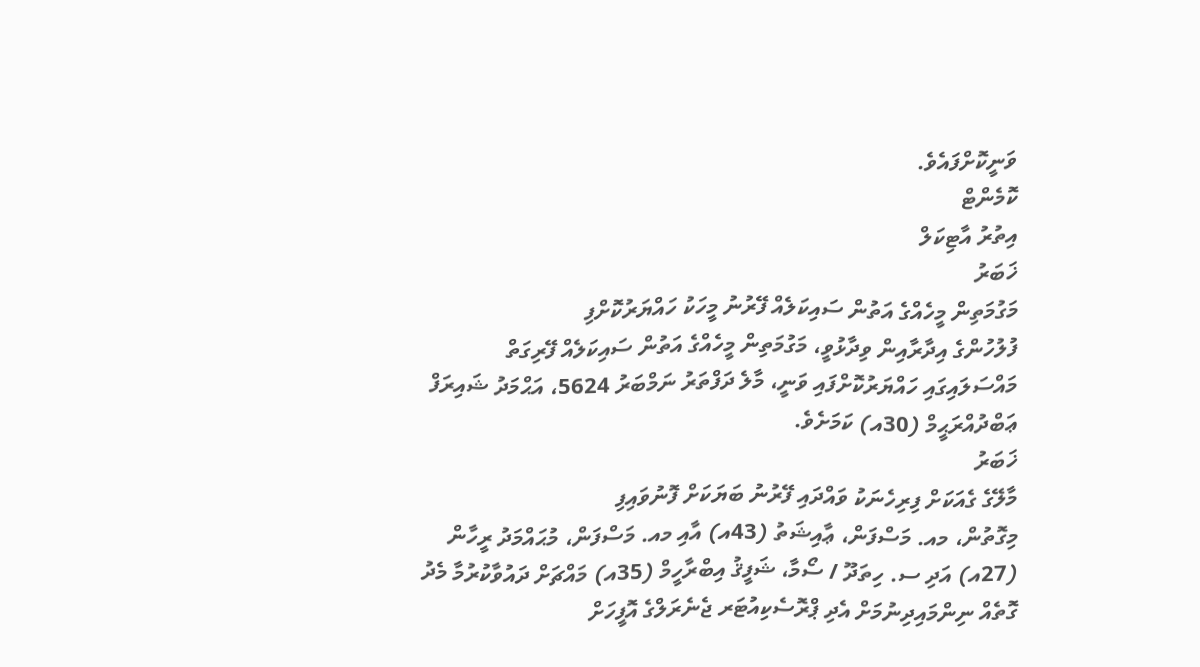ވަނީކޮށްފައެވެ.
ކޮމެންޓް
އިތުރު އާޓިކަލް
ޚަބަރު
މަގުމަތިން މީހެއްގެ އަތުން ސައިކަލެއް ފޭރުނު މީހަކު ހައްޔަރުކޮށްފި
ފުލުހުންގެ އިދާރާއިން ވިދާޅުވީ، މަގުމަތިން މީހެއްގެ އަތުން ސައިކަލެއް ފޭރިގަތް މައްސަލައިގައި ހައްޔަރުކޮށްފައި ވަނީ، މާލެ ދަފްތަރު ނަމްބަރު 5624، އަޙްމަދު ޝައިރަފް ޢަބްދުއްރަޙީމް (30އ) ކަމަށެވެ.
ޚަބަރު
މާލޭގެ ގެއަކަށް ފިރިހެނަކު ވައްދައި ފޭރުނު ބަޔަކަށް ފޮނުވައިފި
މިގޮތުން، މއ. މަސްފަން، ޢާއިޝަތު (43އ) އާއި މއ. މަސްފަން، މުޙައްމަދު ރީހާން (27އ) އަދި ސ. ހިތަދޫ / ސޯމާ، ޝަފީޤު އިބްރާހީމް (35އ) މައްޗަށް ދައުވާކުރުމާ މެދު ގޮތެއް ނިންމައިދިނުމަށް އެދި ޕްރޮސެކިއުޓަރ ޖެނެރަލްގެ އޮފީހަށް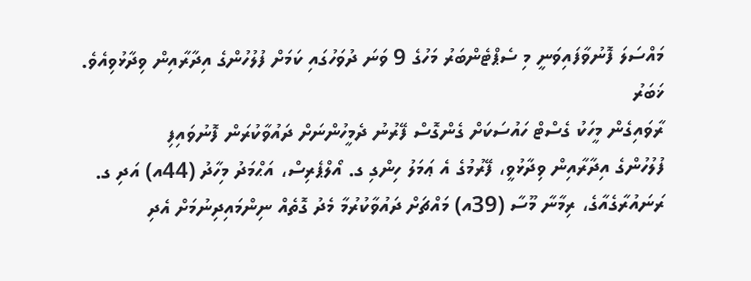މައްސަލަ ފޮނުވާފައިވަނީ މި ސެޕްޓެންބަރު މަހުގެ 9 ވަނަ ދުވަހުގައި ކަމަށް ފުލުހުންގެ އިދާރާއިން ވިދާޅުވިއެވެ.
ޚަބަރު
ރާވައިގެން މީހަކު ގެސްޓް ހައުސަކަށް ގެންގޮސް ފޭރުނު ދެމީހުންނަށް ދައުވާކުރަން ފޮނުވައިފި
ފުލުހުންގެ އިދާރާއިން ވިދާޅުވީ، ފޭރުމުގެ އެ ޢަމަލު ހިންގި ގ. އޯލްޕެރިސް، އަޙްމަދު މިހާދު (44އ) އަދި ގ. ރަނައުރާގެއާގެ، ރިމާނާ މޫސާ (39އ) މައްޗަށް ދައުވާކުރުމާ މެދު ގޮތެއް ނިންމައިދިނުމަށް އެދި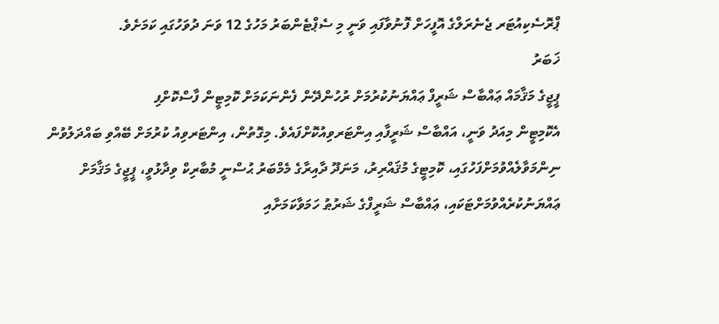ޕްރޮސެކިއުޓަރ ޖެނެރަލްގެ އޮފީހަށް ފޮނުވާފައި ވަނީ މި ސެޕްޓެންބަރު މަހުގެ 12 ވަނަ ދުވަހުގައި ކަމަށެވެ.
ޚަބަރު
ޕީޖީގެ މަޤާމައް ޢައްބާސް ޝަރީފް ޢައްޔަނުކުރުމަށް ރުހުންދޭން ފެންނަކަމަށް ކޮމިޓީން ފާސްކޮށްފި
އެކޮމިޓީން މިއަދު ވަނީ، އައްބާސް ޝަރީފާއި އިންޓަރވިއުކޮށްފައެވެ. މިގޮތުން، އިންޓަރވިއު ކުރުމަށް ބޭއްވި ބައްދަލުވުން ނިންމަވާލެއްވުމަށްފަހުގައި، ކޮމިޓީގެ މުޤައްރިރު، މަނަދޫ ދާއިރާގެ މެމްބަރު ޙުސްނީ މުބާރިކް ވިދާޅުވީ، ޕީޖީގެ މަޤާމަށް ޢައްޔަނުކުރެއްވުމަށްޓަކައި، ޢައްބާސް ޝަރީފްގެ ޝަރުޠު ހަމަވާކަމަށާއި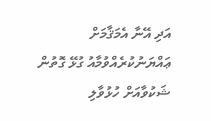އަދި އޭނާ އެމަޤާމަށް ޢައްޔަނުކުރެއްވުމާއު ގުޅޭ ގޮތުން ޝަކުވާއަށް ހުޅުވާލި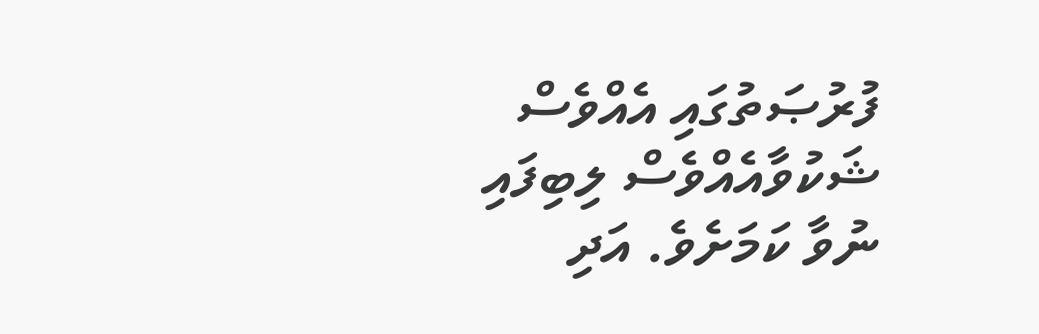ފުރުޞަތުގައި އެއްވެސް ޝަކުވާއެއްވެސް ލިބިފައި ނުވާ ކަމަށެވެ. އަދި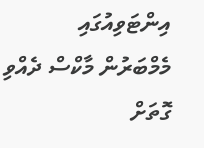އިންޓަވިއުގައި މެމްބަރުން މާކްސް ދެއްވި ގޮތަށް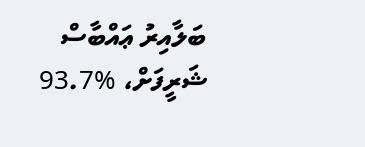ބަލާއިރު ޢައްބާސް ޝަރީފަށް، %93.7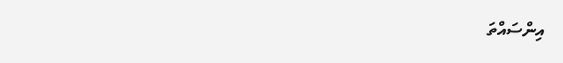އިންސައްތަ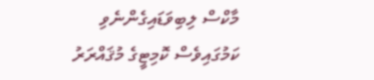މާކްސް ލިބިވަޑައިގެންނެވި ކަމުގައިވެސް ކޮމިޓީގެ މުޤައްރަރު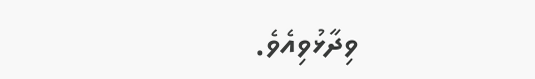ވިދާޅުވިއެވެ.